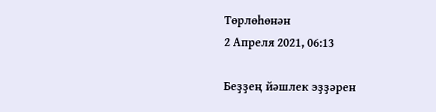Төрлөһөнән
2 Апреля 2021, 06:13

Беҙҙең йәшлек эҙҙәрен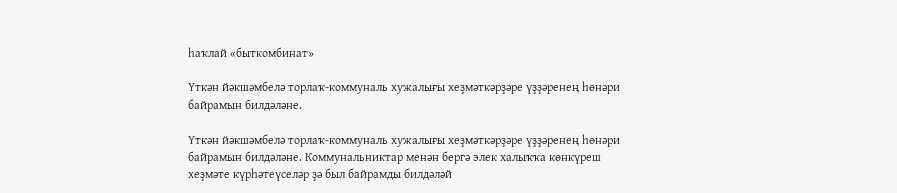һаҡлай «быткомбинат»

Үткән йәкшәмбелә торлаҡ-коммуналь хужалығы хеҙмәткәрҙәре үҙҙәренең һөнәри байрамын билдәләне.

Үткән йәкшәмбелә торлаҡ-коммуналь хужалығы хеҙмәткәрҙәре үҙҙәренең һөнәри байрамын билдәләне. Коммунальниктар менән бергә элек халыҡҡа көнкүреш хеҙмәте күрһәтеүселәр ҙә был байрамды билдәләй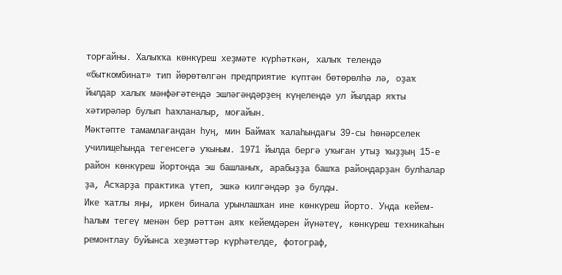торғайны. Халыҡҡа көнкүреш хеҙмәте күрһәткән, халыҡ телендә «быткомбинат» тип йөрөтөлгән предприятие күптән бөтөрөлһә лә, оҙаҡ йылдар халыҡ мәнфәғәтендә эшләгәндәрҙең күңелендә ул йылдар яҡты хәтирәләр булып һаҡланалыр, моғайын.
Мәктәпте тамамлағандан һуң, мин Баймаҡ ҡалаһындағы 39-сы һөнәрселек училищеһында тегенсегә уҡыным. 1971 йылда бергә уҡыған утыҙ ҡыҙҙың 15-е район көнкүреш йортонда эш башланыҡ, арабыҙҙа башҡа райондарҙан булһалар ҙа, Асҡарҙа практика үтеп, эшкә килгәндәр ҙә булды.
Ике ҡатлы яңы, иркен бинала урынлашҡан ине көнкүреш йорто. Унда кейем-һалым тегеү менән бер рәттән аяҡ кейемдәрен йүнәтеү, көнкүреш техникаһын ремонтлау буйынса хеҙмәттәр күрһәтелде, фотограф,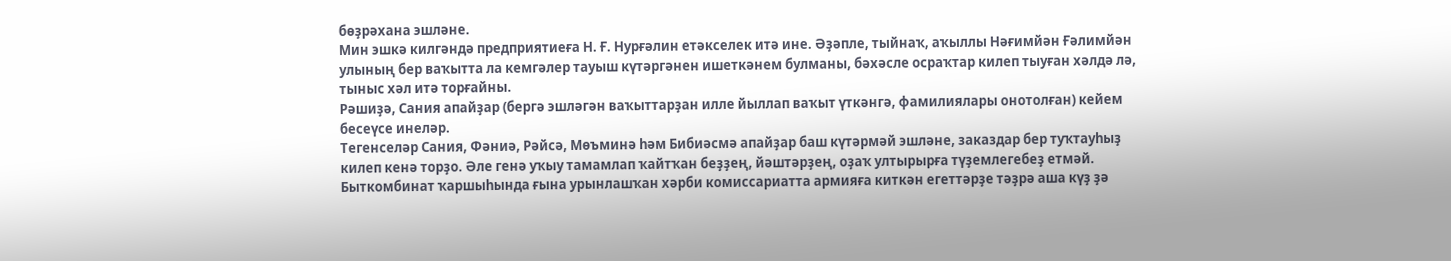бөҙрәхана эшләне.
Мин эшкә килгәндә предприятиеға Н. Ғ. Нурғәлин етәкселек итә ине. Әҙәпле, тыйнаҡ, аҡыллы Нәғимйән Ғәлимйән улының бер ваҡытта ла кемгәлер тауыш күтәргәнен ишеткәнем булманы, бәхәсле осраҡтар килеп тыуған хәлдә лә, тыныс хәл итә торғайны.
Рәшиҙә, Сания апайҙар (бергә эшләгән ваҡыттарҙан илле йыллап ваҡыт үткәнгә, фамилиялары онотолған) кейем бесеүсе инеләр.
Тегенселәр Сания, Фәниә, Рәйсә, Мөъминә һәм Бибиәсмә апайҙар баш күтәрмәй эшләне, заказдар бер туҡтауһыҙ килеп кенә торҙо. Әле генә уҡыу тамамлап ҡайтҡан беҙҙең, йәштәрҙең, оҙаҡ ултырырға түҙемлегебеҙ етмәй. Быткомбинат ҡаршыһында ғына урынлашҡан хәрби комиссариатта армияға киткән егеттәрҙе тәҙрә аша күҙ ҙә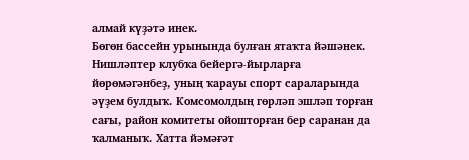алмай күҙәтә инек.
Бөгөн бассейн урынында булған ятаҡта йәшәнек. Нишләптер клубҡа бейергә-йырларға йөрөмәгәнбеҙ, уның ҡарауы спорт сараларында әүҙем булдыҡ. Комсомолдың гөрләп эшләп торған сағы, район комитеты ойошторған бер саранан да ҡалманыҡ. Хатта йәмәғәт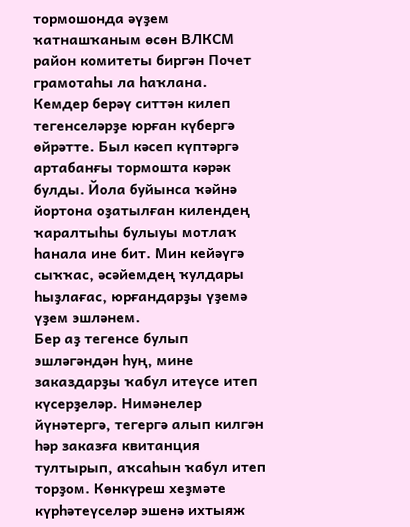тормошонда әүҙем ҡатнашҡаным өсөн ВЛКСМ район комитеты биргән Почет грамотаһы ла һаҡлана.
Кемдер берәү ситтән килеп тегенселәрҙе юрған күбергә өйрәтте. Был кәсеп күптәргә артабанғы тормошта кәрәк булды. Йола буйынса ҡәйнә йортона оҙатылған килендең ҡаралтыһы булыуы мотлаҡ һанала ине бит. Мин кейәүгә сыҡҡас, әсәйемдең ҡулдары һыҙлағас, юрғандарҙы үҙемә үҙем эшләнем.
Бер аҙ тегенсе булып эшләгәндән һуң, мине заказдарҙы ҡабул итеүсе итеп күсерҙеләр. Нимәнелер йүнәтергә, тегергә алып килгән һәр заказға квитанция тултырып, аҡсаһын ҡабул итеп торҙом. Көнкүреш хеҙмәте күрһәтеүселәр эшенә ихтыяж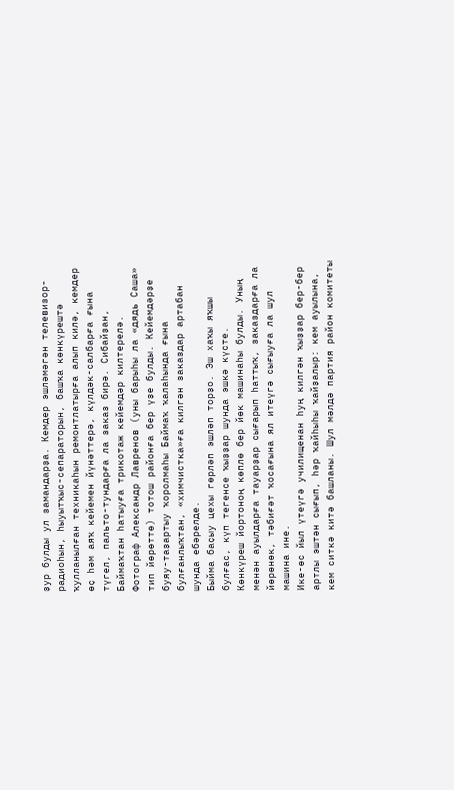ҙур булды ул замандарҙа. Кемдер эшләмәгән телевизор-радиоһын, һыуытҡыс-сепараторын, башҡа көнкүрештә ҡулланылған техникаһын ремонтлатырға алып килә, кемдер өҫ һәм аяҡ кейемен йүнәттерә, күлдәк-салбарға ғына түгел, пальто-тундарға ла заказ бирә. Сибайҙан, Баймаҡтан һатыуға трикотаж кейемдәр килтерелә.
Фотограф Александр Лавренов (уны барыһы ла «дядь Саша» тип йөрөттө) тотош районға бер үҙе булды. Кейемдәрҙе буяу-таҙартыу ҡоролмаһы Баймаҡ ҡалаһында ғына булғанлыҡтан, «химчистка»ға килгән заказдар артабан шунда ебәрелде.
Быйма баҫыу цехы гөрләп эшләп торҙо. Эш хаҡы яҡшы булғас, күп тегенсе ҡыҙҙар шунда эшкә күсте.
Көнкүреш йортоноң көплө бер йөк машинаһы булды. Уның менән ауылдарға тауарҙар сығарып һаттыҡ, заказдарға ла йөрөнөк, тәбиғәт ҡосағына ял итеүгә сығыуға ла шул машина ине.
Ике-өс йыл үтеүгә училищенан һуң килгән ҡыҙҙар бер-бер артлы эштән сығып, һәр ҡайһыһы ҡайҙалыр: кем ауылына, кем ситкә китә башланы. Шул мәлдә партия район комитеты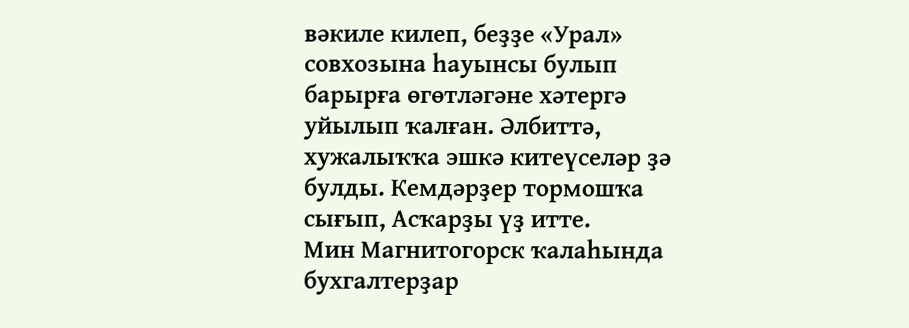вәкиле килеп, беҙҙе «Урал» совхозына һауынсы булып барырға өгөтләгәне хәтергә уйылып ҡалған. Әлбиттә, хужалыҡҡа эшкә китеүселәр ҙә булды. Кемдәрҙер тормошҡа сығып, Асҡарҙы үҙ итте.
Мин Магнитогорск ҡалаһында бухгалтерҙар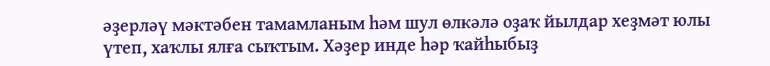әҙерләү мәктәбен тамамланым һәм шул өлкәлә оҙаҡ йылдар хеҙмәт юлы үтеп, хаҡлы ялға сыҡтым. Хәҙер инде һәр ҡайһыбыҙ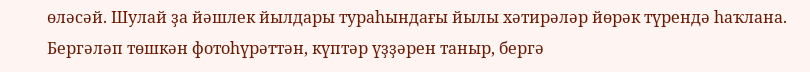өләсәй. Шулай ҙа йәшлек йылдары тураһындағы йылы хәтирәләр йөрәк түрендә һаҡлана.
Бергәләп төшкән фотоһүрәттән, күптәр үҙҙәрен таныр, бергә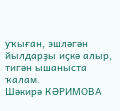уҡыған, эшләгән йылдарҙы иҫкә алыр, тигән ышаныста ҡалам.
Шәкирә КӘРИМОВА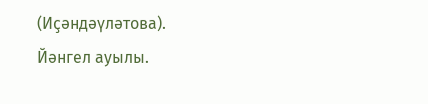(Иҫәндәүләтова).
Йәнгел ауылы.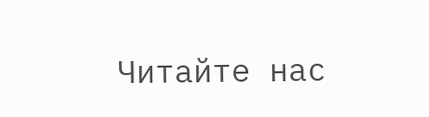Читайте нас